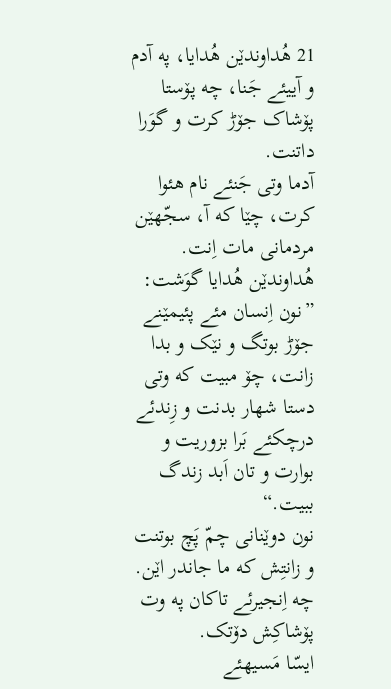21 هُداوندێن هُدایا، په آدم و آییئے جَنا، چه پۆستا پۆشاک جۆڑ کرت و گوَرا داتنت.
آدما وتی جَنئے نام هئوا کرت، چێا که آ، سجّهێن مردمانی مات اِنت.
هُداوندێن هُدایا گوَشت: ”نون اِنسان مئے پئیمێنے جۆڑ بوتگ و نێک و بدا زانت، چۆ مبیت که وتی دستا شهار بدنت و زِندئے درچکئے بَرا بزوریت و بوارت و تان اَبد زندگ ببیت.“
نون دوێنانی چمّ پَچ بوتنت و زانتِش که ما جاندر اێن. چه اِنجیرئے تاکان په وت پۆشاکِش دۆتک.
ایسّا مَسیهئے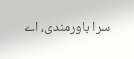سرا باورمندی، اے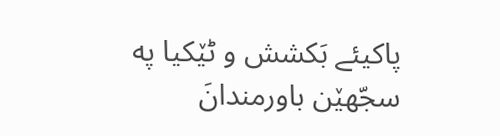پاکیئے بَکشش و ٹێکیا په سجّهێن باورمندانَ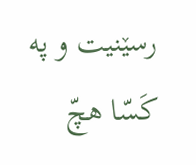رسێنیت و په کَسّا هچّ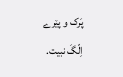پَرک و پێرے اِلّگَ نبیت.